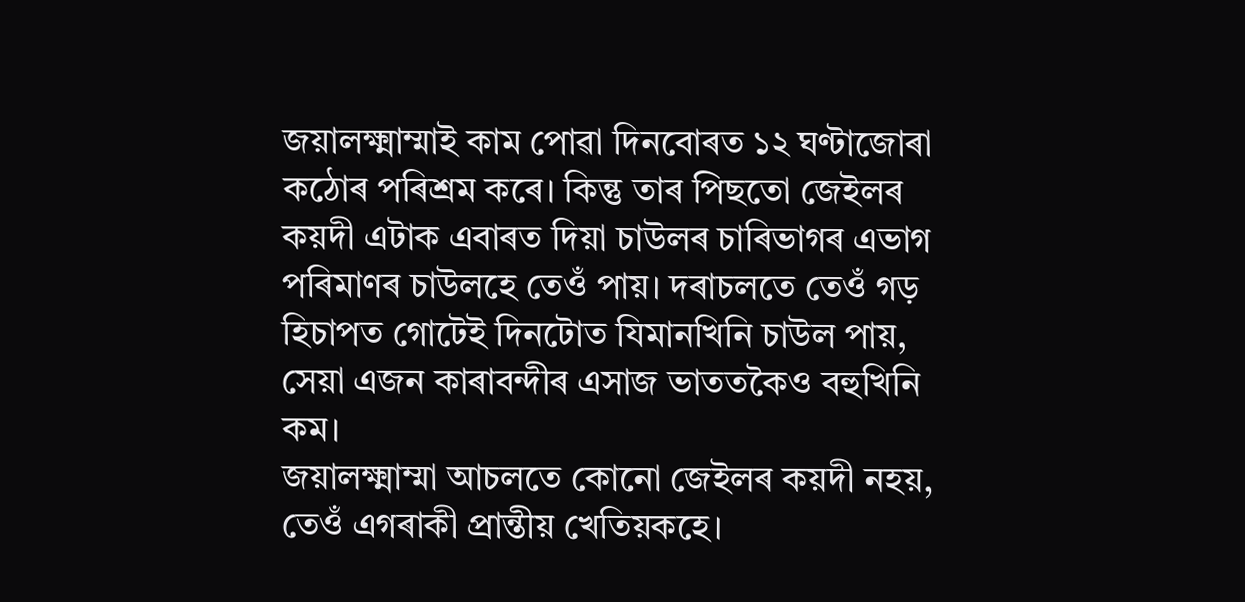জয়ালক্ষ্মাম্মাই কাম পোৱা দিনবোৰত ১২ ঘণ্টাজোৰা কঠোৰ পৰিশ্ৰম কৰে। কিন্তু তাৰ পিছতো জেইলৰ কয়দী এটাক এবাৰত দিয়া চাউলৰ চাৰিভাগৰ এভাগ পৰিমাণৰ চাউলহে তেওঁ পায়। দৰাচলতে তেওঁ গড় হিচাপত গোটেই দিনটোত যিমানখিনি চাউল পায়, সেয়া এজন কাৰাবন্দীৰ এসাজ ভাততকৈও বহুখিনি কম।
জয়ালক্ষ্মাম্মা আচলতে কোনো জেইলৰ কয়দী নহয়, তেওঁ এগৰাকী প্ৰান্তীয় খেতিয়কহে।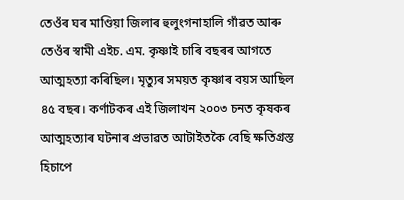তেওঁৰ ঘৰ মাণ্ডিয়া জিলাৰ হুলুংগনাহালি গাঁৱত আৰু তেওঁৰ স্বামী এইচ. এম. কৃষ্ণাই চাৰি বছৰৰ আগতে আত্মহত্যা কৰিছিল। মৃত্যুৰ সময়ত কৃষ্ণাৰ বয়স আছিল ৪৫ বছৰ। কৰ্ণাটকৰ এই জিলাখন ২০০৩ চনত কৃষকৰ আত্মহত্যাৰ ঘটনাৰ প্ৰভাৱত আটাইতকৈ বেছি ক্ষতিগ্ৰস্ত হিচাপে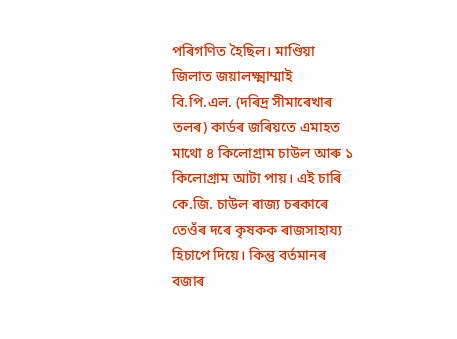পৰিগণিত হৈছিল। মাণ্ডিয়া জিলাত জয়ালক্ষ্মাম্মাই বি.পি.এল. (দৰিদ্ৰ সীমাৰেখাৰ তলৰ) কাৰ্ডৰ জৰিয়তে এমাহত মাথো ৪ কিলোগ্ৰাম চাউল আৰু ১ কিলোগ্ৰাম আটা পায়। এই চাৰি কে.জি. চাউল ৰাজ্য চৰকাৰে তেওঁৰ দৰে কৃষকক ৰাজসাহায্য হিচাপে দিয়ে। কিন্তু বৰ্তমানৰ বজাৰ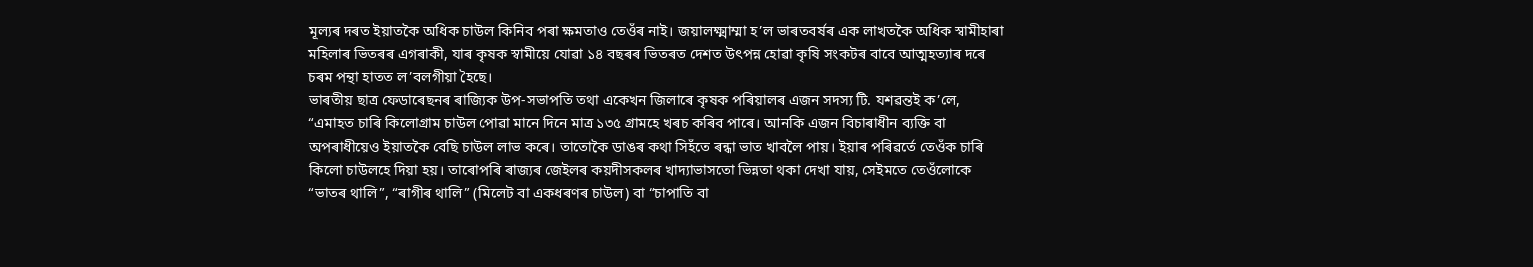মূল্যৰ দৰত ইয়াতকৈ অধিক চাউল কিনিব পৰা ক্ষমতাও তেওঁৰ নাই। জয়ালক্ষ্মাম্মা হ’ল ভাৰতবৰ্ষৰ এক লাখতকৈ অধিক স্বামীহাৰা মহিলাৰ ভিতৰৰ এগৰাকী, যাৰ কৃষক স্বামীয়ে যোৱা ১৪ বছৰৰ ভিতৰত দেশত উৎপন্ন হোৱা কৃষি সংকটৰ বাবে আত্মহত্যাৰ দৰে চৰম পন্থা হাতত ল’বলগীয়া হৈছে।
ভাৰতীয় ছাত্ৰ ফেডাৰেছনৰ ৰাজ্যিক উপ-সভাপতি তথা একেখন জিলাৰে কৃষক পৰিয়ালৰ এজন সদস্য টি. যশৱন্তই ক’লে, “এমাহত চাৰি কিলোগ্ৰাম চাউল পোৱা মানে দিনে মাত্ৰ ১৩৫ গ্ৰামহে খৰচ কৰিব পাৰে। আনকি এজন বিচাৰাধীন ব্যক্তি বা অপৰাধীয়েও ইয়াতকৈ বেছি চাউল লাভ কৰে। তাতোকৈ ডাঙৰ কথা সিহঁতে ৰন্ধা ভাত খাবলৈ পায়। ইয়াৰ পৰিৱৰ্তে তেওঁক চাৰি কিলো চাউলহে দিয়া হয়। তাৰোপৰি ৰাজ্যৰ জেইলৰ কয়দীসকলৰ খাদ্যাভাসতো ভিন্নতা থকা দেখা যায়, সেইমতে তেওঁলোকে “ভাতৰ থালি”, “ৰাগীৰ থালি” (মিলেট বা একধৰণৰ চাউল) বা “চাপাতি বা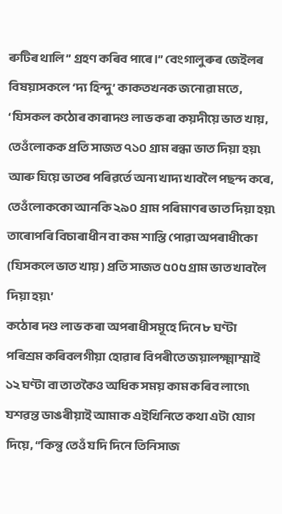ৰুটিৰ থালি” গ্ৰহণ কৰিব পাৰে।” বেংগালুৰুৰ জেইলৰ বিষয়াসকলে ‘দ্য হিন্দু’ কাকতখনক জনোৱা মতে, ‘যিসকল কঠোৰ কাৰাদণ্ড লাভ কৰা কয়দীয়ে ভাত খায়, তেওঁলোকক প্ৰতি সাজত ৭১০ গ্ৰাম ৰন্ধা ভাত দিয়া হয়৷ আৰু যিয়ে ভাতৰ পৰিৱৰ্তে অন্য খাদ্য খাবলৈ পছন্দ কৰে, তেওঁলোককো আনকি ২৯০ গ্ৰাম পৰিমাণৰ ভাত দিয়া হয়৷ তাৰোপৰি বিচাৰাধীন বা কম শাস্তি পোৱা অপৰাধীকো (যিসকলে ভাত খায়) প্ৰতি সাজত ৫০৫ গ্ৰাম ভাত খাবলৈ দিয়া হয়৷’
কঠোৰ দণ্ড লাভ কৰা অপৰাধীসমূহে দিনে ৮ ঘণ্টা পৰিশ্ৰম কৰিবলগীয়া হোৱাৰ বিপৰীতে জয়ালক্ষ্মাম্মাই ১২ ঘণ্টা বা তাতকৈও অধিক সময় কাম কৰিব লাগে৷ যশৱন্ত ডাঙৰীয়াই আমাক এইখিনিতে কথা এটা যোগ দিয়ে, “কিন্তু তেওঁ যদি দিনে তিনিসাজ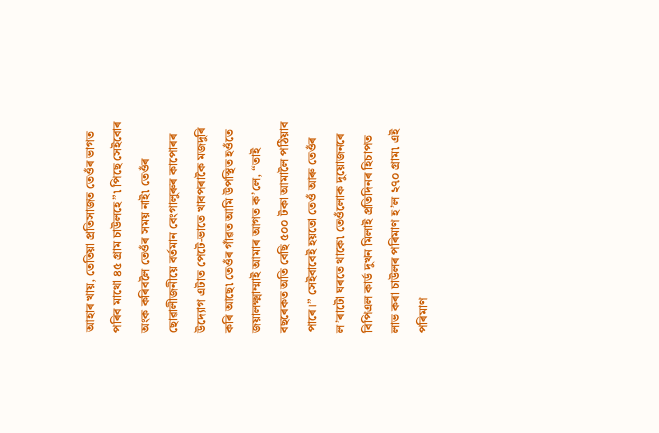আহাৰ খায়, তেতিয়া প্ৰতিসাজত তেওঁৰ ভাগত পৰিব মাথো ৪৫ গ্ৰাম চাউলহে”৷ পিছে সেইবোৰ অংক কৰিবলৈ তেওঁৰ সময় নাই৷ তেওঁৰ ছোৱালীজনীয়ে বৰ্তমান বেংগালুৰুৰ কাপোৰৰ উদ্যোগ এটাত পেটে-ভাতে খাবপৰাকৈ মজদুৰি কৰি আছে৷ তেওঁৰ গাঁৱত আমি উপস্থিত হওঁতে জয়ালক্ষ্মাম্মাই আমাৰ আগত ক’লে, “তাই বছৰেকত অতি বেছি ৫০০ টকা আমালৈ পঠিয়াব পাৰে।” সেইবাবেই হয়তো তেওঁ আৰু তেওঁৰ ল’ৰাটো ঘৰতে থাকে৷ তেওঁলোক দুয়োজনৰে বিপিএল কাৰ্ড দুখন মিলাই প্ৰতিদিনৰ হিচাপত লাভ কৰা চাউলৰ পৰিমাণ হ’ল ২৭০ গ্ৰাম৷ এই পৰিমাণ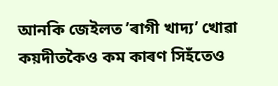আনকি জেইলত ’ৰাগী খাদ্য’ খোৱা কয়দীতকৈও কম কাৰণ সিহঁতেও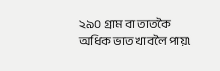২৯০ গ্ৰাম বা তাতকৈ অধিক ভাত খাবলৈ পায়৷